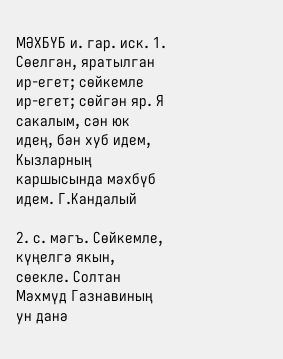МӘХБҮБ и. гар. иск. 1. Сөелгән, яратылган ир-егет; сөйкемле ир-егет; сөйгән яр. Я сакалым, сән юк идең, бән хуб идем, Кызларның каршысында мәхбүб идем. Г.Кандалый

2. с. мәгъ. Сөйкемле, күңелгә якын, сөекле. Солтан Мәхмүд Газнавиның ун данә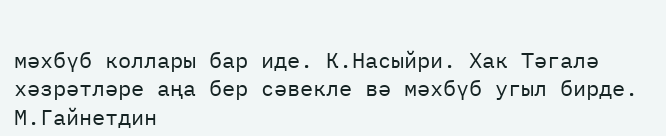мәхбүб коллары бар иде. К.Насыйри. Хак Тәгалә хәзрәтләре аңа бер сәвекле вә мәхбүб угыл бирде. М.Гайнетдин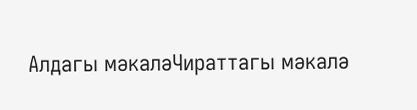Алдагы мәкаләЧираттагы мәкалә